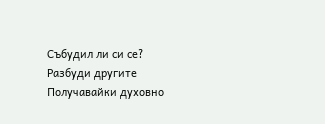Събудил ли си се? Разбуди другите
Получавайки духовно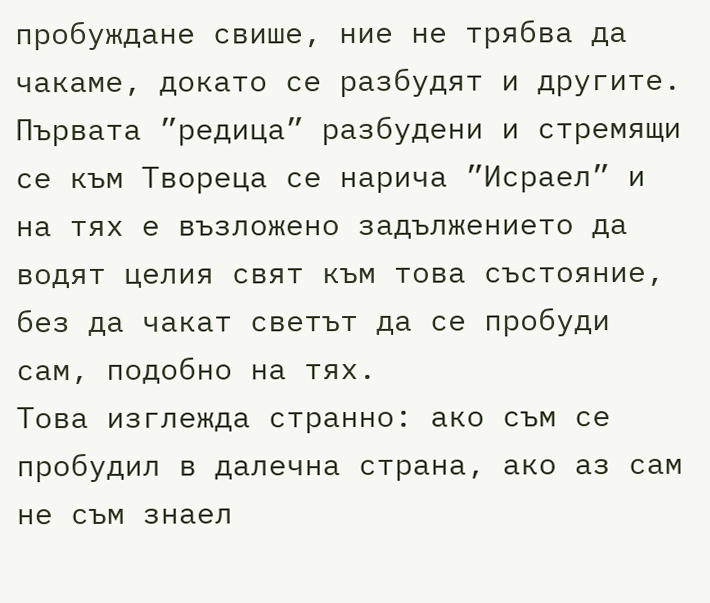пробуждане свише, ние не трябва да чакаме, докато се разбудят и другите.
Първата ”редица” разбудени и стремящи се към Твореца се нарича ”Исраел” и на тях е възложено задължението да водят целия свят към това състояние, без да чакат светът да се пробуди сам, подобно на тях.
Това изглежда странно: ако съм се пробудил в далечна страна, ако аз сам не съм знаел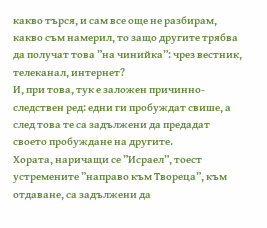какво търся, и сам все още не разбирам, какво съм намерил, то защо другите трябва да получат това ”на чинийка”: чрез вестник, телеканал, интернет?
И, при това, тук е заложен причинно-следствен ред: едни ги пробуждат свише, а след това те са задължени да предадат своето пробуждане на другите.
Хората, наричащи се ”Исраел”, тоест устремените ”направо към Твореца”, към отдаване, са задължени да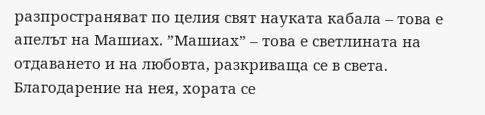разпространяват по целия свят науката кабала – това е апелът на Машиах. ”Машиах” – това е светлината на отдаването и на любовта, разкриваща се в света. Благодарение на нея, хората се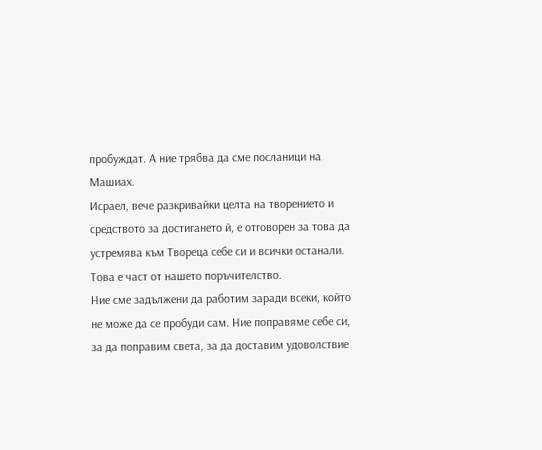пробуждат. А ние трябва да сме посланици на Машиах.
Исраел, вече разкривайки целта на творението и средството за достигането й, е отговорен за това да устремява към Твореца себе си и всички останали. Това е част от нашето поръчителство.
Ние сме задължени да работим заради всеки, който не може да се пробуди сам. Ние поправяме себе си, за да поправим света, за да доставим удоволствие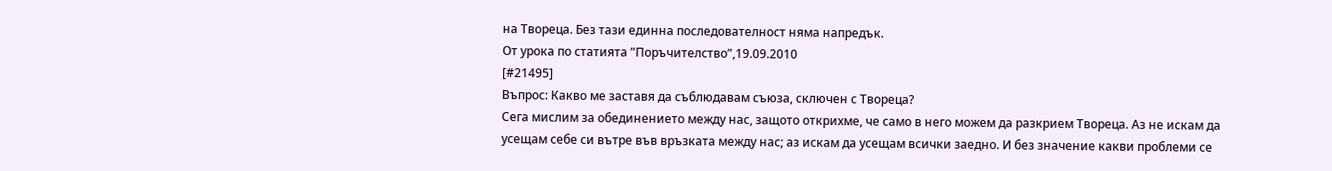на Твореца. Без тази единна последователност няма напредък.
От урока по статията ”Поръчителство”,19.09.2010
[#21495]
Въпрос: Какво ме заставя да съблюдавам съюза, сключен с Твореца?
Сега мислим за обединението между нас, защото открихме, че само в него можем да разкрием Твореца. Аз не искам да усещам себе си вътре във връзката между нас; аз искам да усещам всички заедно. И без значение какви проблеми се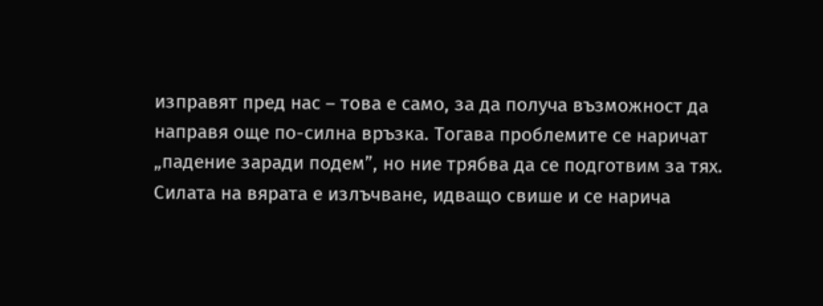изправят пред нас – това е само, за да получа възможност да направя още по-силна връзка. Тогава проблемите се наричат „падение заради подем”, но ние трябва да се подготвим за тях.
Силата на вярата е излъчване, идващо свише и се нарича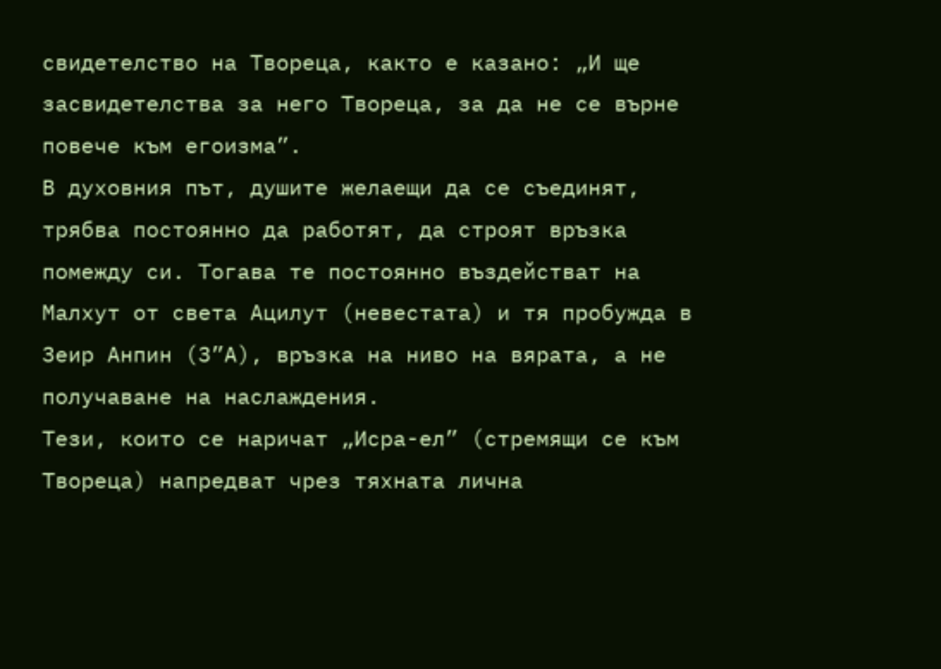свидетелство на Твореца, както е казано: „И ще засвидетелства за него Твореца, за да не се върне повече към егоизма”.
В духовния път, душите желаещи да се съединят, трябва постоянно да работят, да строят връзка помежду си. Тогава те постоянно въздействат на Малхут от света Ацилут (невестата) и тя пробужда в Зеир Анпин (З”А), връзка на ниво на вярата, а не получаване на наслаждения.
Тези, които се наричат „Исра-ел” (стремящи се към Твореца) напредват чрез тяхната лична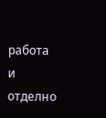работа и отделно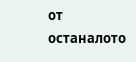от останалото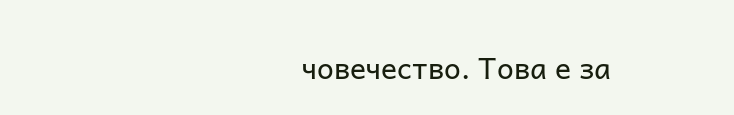човечество. Това е за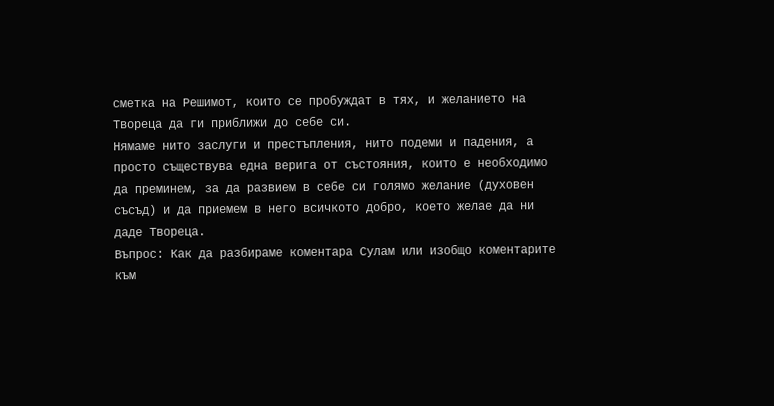сметка на Решимот, които се пробуждат в тях, и желанието на Твореца да ги приближи до себе си.
Нямаме нито заслуги и престъпления, нито подеми и падения, а просто съществува една верига от състояния, които е необходимо да преминем, за да развием в себе си голямо желание (духовен съсъд) и да приемем в него всичкото добро, което желае да ни даде Твореца.
Въпрос: Как да разбираме коментара Сулам или изобщо коментарите към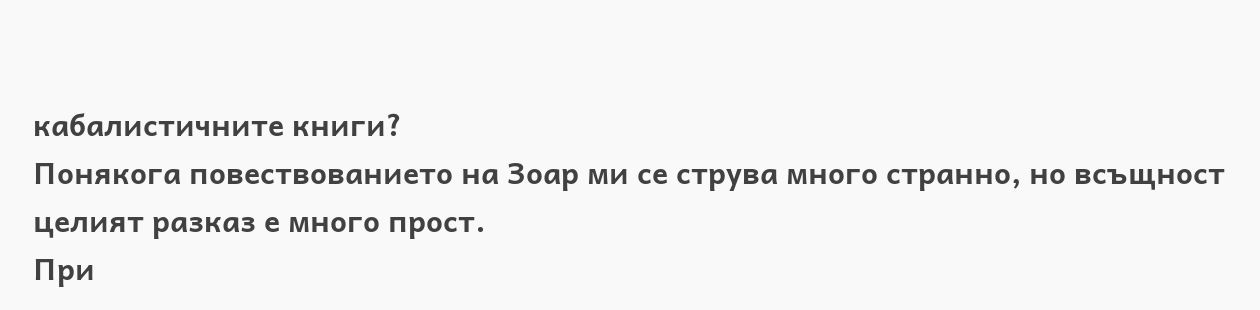кабалистичните книги?
Понякога повествованието на Зоар ми се струва много странно, но всъщност целият разказ е много прост.
При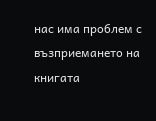нас има проблем с възприемането на книгата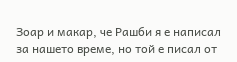Зоар и макар, че Рашби я е написал за нашето време, но той е писал от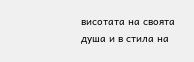висотата на своята душа и в стила на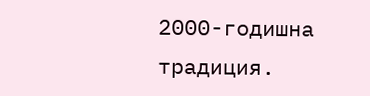2000-годишна традиция.